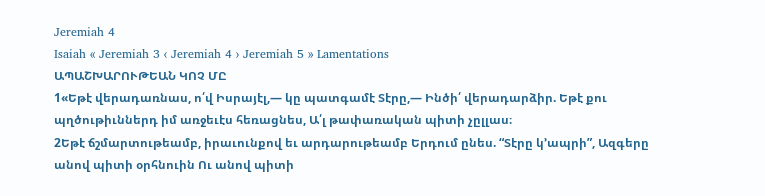Jeremiah 4
Isaiah « Jeremiah 3 ‹ Jeremiah 4 › Jeremiah 5 » Lamentations
ԱՊԱՇԽԱՐՈՒԹԵԱՆ ԿՈՉ ՄԸ
1«Եթէ վերադառնաս, ո՛վ Իսրայէլ,— կը պատգամէ Տէրը,— Ինծի՛ վերադարձիր. Եթէ քու պղծութիւններդ իմ առջեւէս հեռացնես, Ա՛լ թափառական պիտի չըլլաս։
2Եթէ ճշմարտութեամբ, իրաւունքով եւ արդարութեամբ Երդում ընես. “Տէրը կ’ապրի”, Ազգերը անով պիտի օրհնուին Ու անով պիտի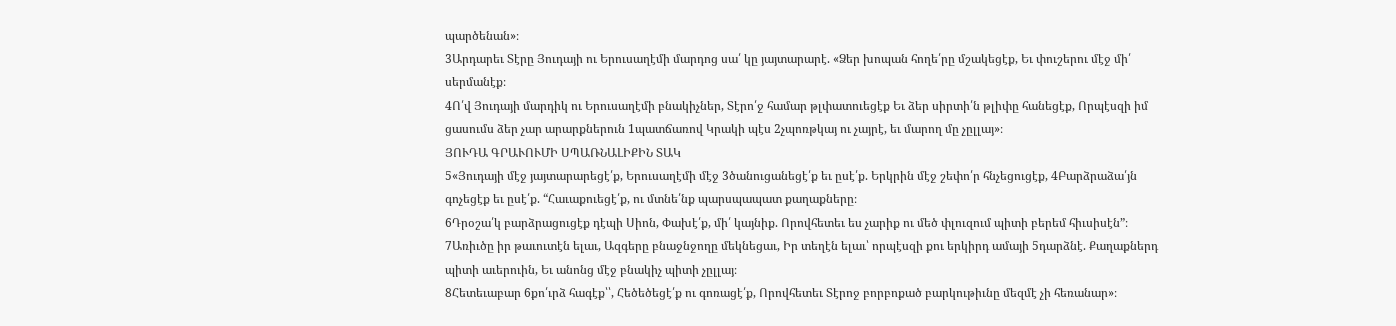պարծենան»։
3Արդարեւ Տէրը Յուդայի ու Երուսաղէմի մարդոց սա՛ կը յայտարարէ. «Ձեր խոպան հողե՛րը մշակեցէք, Եւ փուշերու մէջ մի՛ սերմանէք։
4Ո՛վ Յուդայի մարդիկ ու Երուսաղէմի բնակիչներ, Տէրո՛ջ համար թլփատուեցէք Եւ ձեր սիրտի՛ն թլիփը հանեցէք, Որպէսզի իմ ցասումս ձեր չար արարքներուն 1պատճառով Կրակի պէս 2չպոռթկայ ու չայրէ, եւ մարող մը չըլլայ»։
ՅՈՒԴԱ ԳՐԱՒՈՒՄԻ ՍՊԱՌՆԱԼԻՔԻՆ ՏԱԿ
5«Յուդայի մէջ յայտարարեցէ՛ք, Երուսաղէմի մէջ 3ծանուցանեցէ՛ք եւ ըսէ՛ք. Երկրին մէջ շեփո՛ր հնչեցուցէք, 4Բարձրաձա՛յն գոչեցէք եւ ըսէ՛ք. “Հաւաքուեցէ՛ք, ու մտնե՛նք պարսպապատ քաղաքները։
6Դրօշա՛կ բարձրացուցէք դէպի Սիոն, Փախէ՛ք, մի՛ կայնիք. Որովհետեւ ես չարիք ու մեծ փլուզում պիտի բերեմ հիւսիսէն”։
7Առիւծը իր թաւուտէն ելաւ, Ազգերը բնաջնջողը մեկնեցաւ, Իր տեղէն ելաւ՝ որպէսզի քու երկիրդ ամայի 5դարձնէ. Քաղաքներդ պիտի աւերուին, Եւ անոնց մէջ բնակիչ պիտի չըլլայ։
8Հետեւաբար 6քո՛ւրձ հագէք՝՝, Հեծեծեցէ՛ք ու գոռացէ՛ք, Որովհետեւ Տէրոջ բորբոքած բարկութիւնը մեզմէ չի հեռանար»։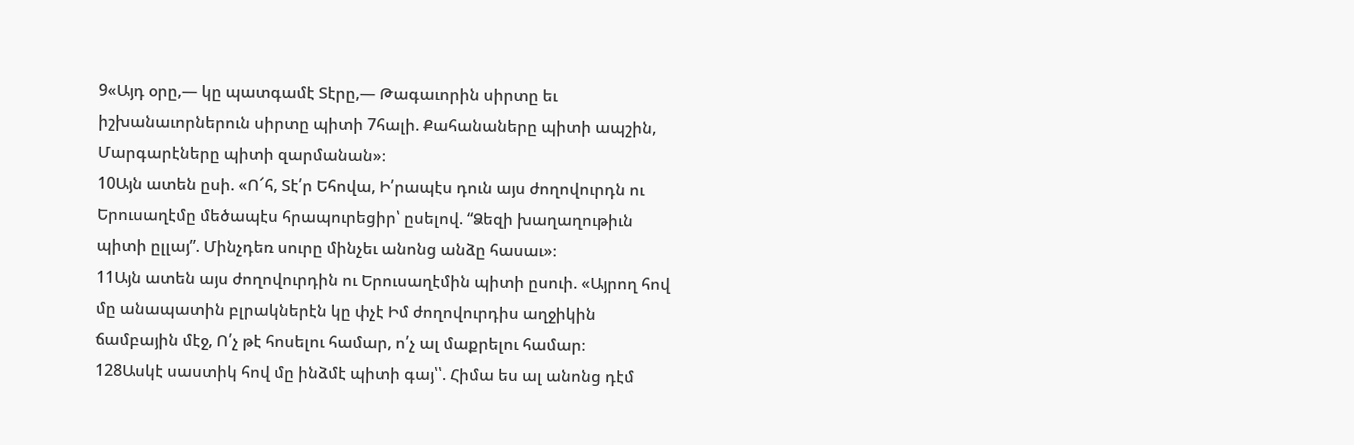9«Այդ օրը,— կը պատգամէ Տէրը,— Թագաւորին սիրտը եւ իշխանաւորներուն սիրտը պիտի 7հալի. Քահանաները պիտի ապշին, Մարգարէները պիտի զարմանան»։
10Այն ատեն ըսի. «Ո՜հ, Տէ՛ր Եհովա, Ի՛րապէս դուն այս ժողովուրդն ու Երուսաղէմը մեծապէս հրապուրեցիր՝ ըսելով. “Ձեզի խաղաղութիւն պիտի ըլլայ”. Մինչդեռ սուրը մինչեւ անոնց անձը հասաւ»։
11Այն ատեն այս ժողովուրդին ու Երուսաղէմին պիտի ըսուի. «Այրող հով մը անապատին բլրակներէն կը փչէ Իմ ժողովուրդիս աղջիկին ճամբային մէջ, Ո՛չ թէ հոսելու համար, ո՛չ ալ մաքրելու համար։
128Ասկէ սաստիկ հով մը ինձմէ պիտի գայ՝՝. Հիմա ես ալ անոնց դէմ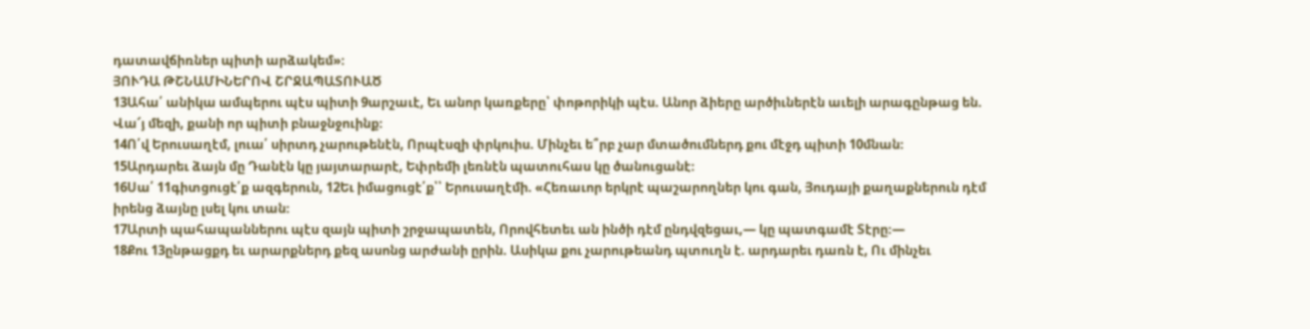դատավճիռներ պիտի արձակեմ»։
ՅՈՒԴԱ ԹՇՆԱՄԻՆԵՐՈՎ ՇՐՋԱՊԱՏՈՒԱԾ
13Ահա՛ անիկա ամպերու պէս պիտի 9արշաւէ, Եւ անոր կառքերը՝ փոթորիկի պէս. Անոր ձիերը արծիւներէն աւելի արագընթաց են. Վա՜յ մեզի, քանի որ պիտի բնաջնջուինք։
14Ո՛վ Երուսաղէմ, լուա՛ սիրտդ չարութենէն, Որպէսզի փրկուիս. Մինչեւ ե՞րբ չար մտածումներդ քու մէջդ պիտի 10մնան։
15Արդարեւ ձայն մը Դանէն կը յայտարարէ, Եփրեմի լեռնէն պատուհաս կը ծանուցանէ։
16Սա՛ 11գիտցուցէ՛ք ազգերուն, 12Եւ իմացուցէ՛ք՝՝ Երուսաղէմի. «Հեռաւոր երկրէ պաշարողներ կու գան, Յուդայի քաղաքներուն դէմ իրենց ձայնը լսել կու տան։
17Արտի պահապաններու պէս զայն պիտի շրջապատեն, Որովհետեւ ան ինծի դէմ ընդվզեցաւ,— կը պատգամէ Տէրը։—
18Քու 13ընթացքդ եւ արարքներդ քեզ ասոնց արժանի ըրին. Ասիկա քու չարութեանդ պտուղն է. արդարեւ դառն է, Ու մինչեւ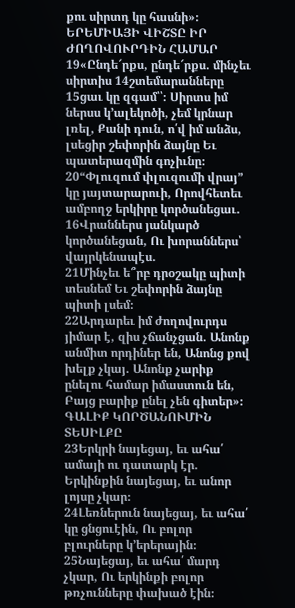քու սիրտդ կը հասնի»։
ԵՐԵՄԻԱՅԻ ՎԻՇՏԸ ԻՐ ԺՈՂՈՎՈՒՐԴԻՆ ՀԱՄԱՐ
19«Ընդե՜րքս, ընդե՜րքս. մինչեւ սիրտիս 14շտեմարանները 15ցաւ կը զգամ՝՝։ Սիրտս իմ ներսս կ’ալեկոծի, չեմ կրնար լռել, Քանի դուն, ո՛վ իմ անձս, լսեցիր շեփորին ձայնը Եւ պատերազմին գոչիւնը։
20“Փլուզում փլուզումի վրայ” կը յայտարարուի, Որովհետեւ ամբողջ երկիրը կործանեցաւ. 16Վրաններս յանկարծ կործանեցան, Ու խորաններս՝ վայրկենապէս.
21Մինչեւ ե՞րբ դրօշակը պիտի տեսնեմ Եւ շեփորին ձայնը պիտի լսեմ։
22Արդարեւ իմ ժողովուրդս յիմար է, զիս չճանչցան. Անոնք անմիտ որդիներ են, Անոնց քով խելք չկայ. Անոնք չարիք ընելու համար իմաստուն են, Բայց բարիք ընել չեն գիտեր»։
ԳԱԼԻՔ ԿՈՐԾԱՆՈՒՄԻՆ ՏԵՍԻԼՔԸ
23Երկրի նայեցայ, եւ ահա՛ ամայի ու դատարկ էր. Երկինքին նայեցայ, եւ անոր լոյսը չկար։
24Լեռներուն նայեցայ, եւ ահա՛ կը ցնցուէին, Ու բոլոր բլուրները կ’երերային։
25Նայեցայ, եւ ահա՛ մարդ չկար, Ու երկինքի բոլոր թռչունները փախած էին։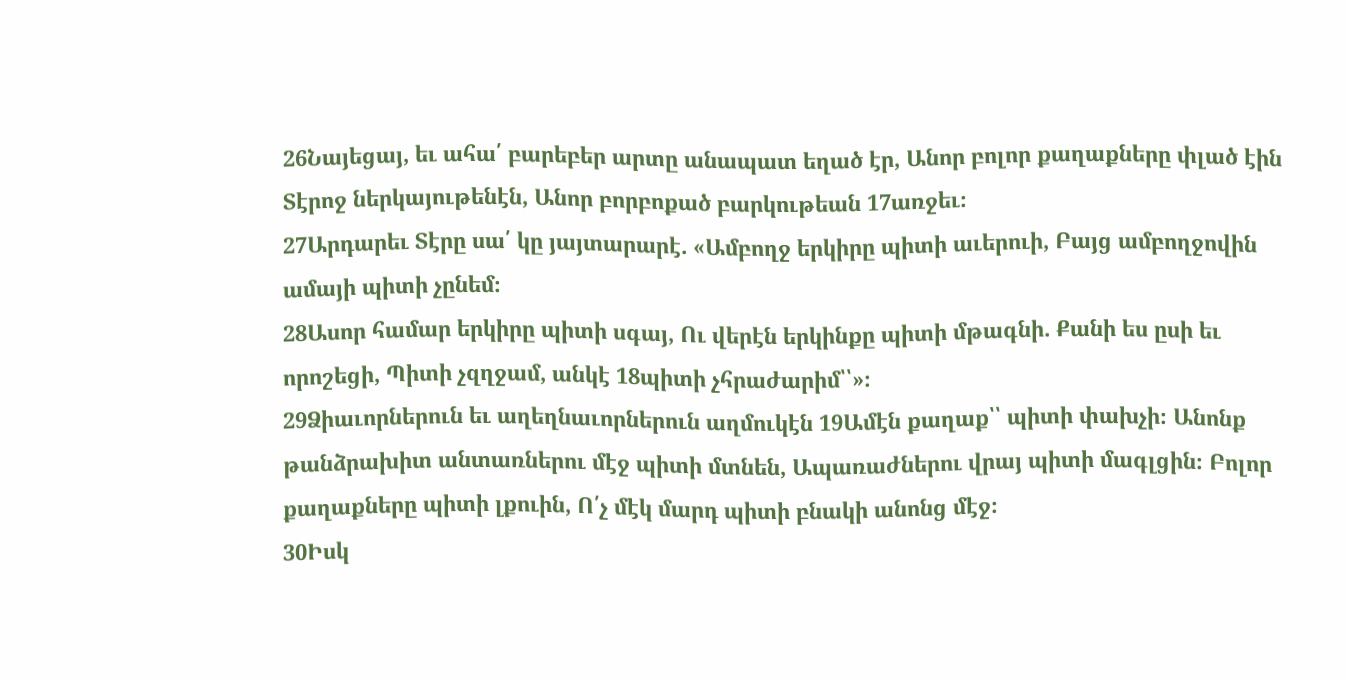26Նայեցայ, եւ ահա՛ բարեբեր արտը անապատ եղած էր, Անոր բոլոր քաղաքները փլած էին Տէրոջ ներկայութենէն, Անոր բորբոքած բարկութեան 17առջեւ։
27Արդարեւ Տէրը սա՛ կը յայտարարէ. «Ամբողջ երկիրը պիտի աւերուի, Բայց ամբողջովին ամայի պիտի չընեմ։
28Ասոր համար երկիրը պիտի սգայ, Ու վերէն երկինքը պիտի մթագնի. Քանի ես ըսի եւ որոշեցի, Պիտի չզղջամ, անկէ 18պիտի չհրաժարիմ՝՝»։
29Ձիաւորներուն եւ աղեղնաւորներուն աղմուկէն 19Ամէն քաղաք՝՝ պիտի փախչի։ Անոնք թանձրախիտ անտառներու մէջ պիտի մտնեն, Ապառաժներու վրայ պիտի մագլցին։ Բոլոր քաղաքները պիտի լքուին, Ո՛չ մէկ մարդ պիտի բնակի անոնց մէջ։
30Իսկ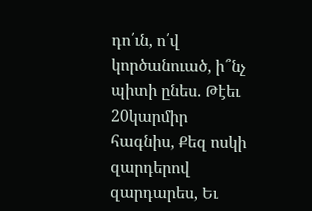դո՛ւն, ո՛վ կործանուած, ի՞նչ պիտի ընես. Թէեւ 20կարմիր հագնիս, Քեզ ոսկի զարդերով զարդարես, Եւ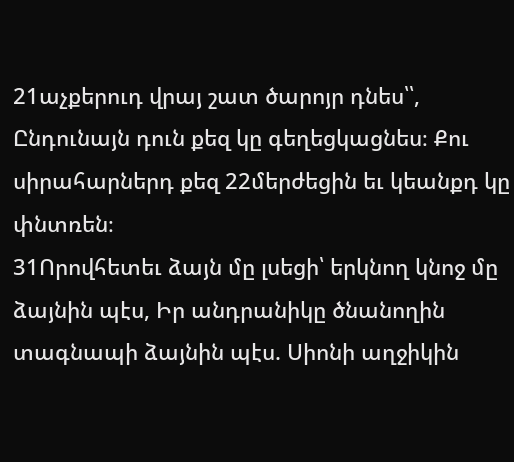21աչքերուդ վրայ շատ ծարոյր դնես՝՝, Ընդունայն դուն քեզ կը գեղեցկացնես։ Քու սիրահարներդ քեզ 22մերժեցին եւ կեանքդ կը փնտռեն։
31Որովհետեւ ձայն մը լսեցի՝ երկնող կնոջ մը ձայնին պէս, Իր անդրանիկը ծնանողին տագնապի ձայնին պէս. Սիոնի աղջիկին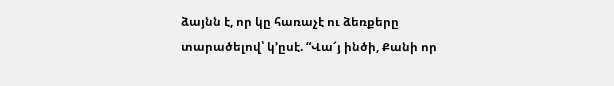ձայնն է, որ կը հառաչէ ու ձեռքերը տարածելով՝ կ’ըսէ. “Վա՜յ ինծի, Քանի որ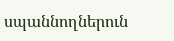սպաննողներուն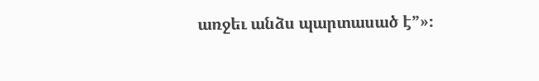առջեւ անձս պարտասած է”»։